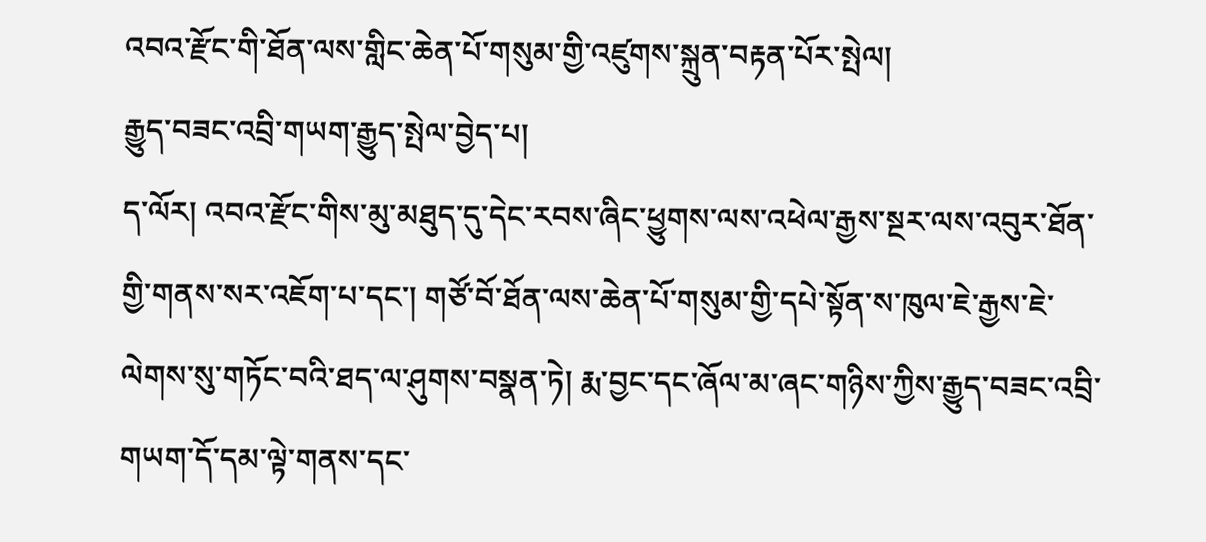འབའ་རྫོང་གི་ཐོན་ལས་གླིང་ཆེན་པོ་གསུམ་གྱི་འཛུགས་སྐྲུན་བརྟན་པོར་སྤེལ།
རྒྱུད་བཟང་འབྲི་གཡག་རྒྱུད་སྤེལ་བྱེད་པ།
ད་ལོར། འབའ་རྫོང་གིས་མུ་མཐུད་དུ་དེང་རབས་ཞིང་ཕྱུགས་ལས་འཕེལ་རྒྱས་སྔར་ལས་འབུར་ཐོན་གྱི་གནས་སར་འཇོག་པ་དང་། གཙོ་བོ་ཐོན་ལས་ཆེན་པོ་གསུམ་གྱི་དཔེ་སྟོན་ས་ཁུལ་ཇེ་རྒྱས་ཇེ་ལེགས་སུ་གཏོང་བའི་ཐད་ལ་ཤུགས་བསྣན་ཏེ། རྨ་བྱང་དང་ཞོལ་མ་ཞང་གཉིས་ཀྱིས་རྒྱུད་བཟང་འབྲི་གཡག་དོ་དམ་ལྟེ་གནས་དང་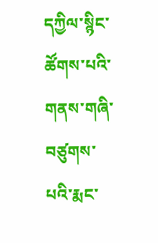དཀྱིལ་སྙིང་ཚོགས་པའི་གནས་གཞི་བཙུགས་པའི་རྨང་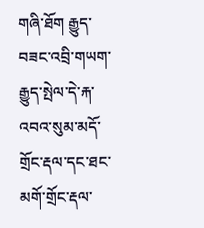གཞི་ཐོག རྒྱུད་བཟང་འབྲི་གཡག་རྒྱུད་སྤེལ་དེ་རྐ་འབའ་སུམ་མདོ་གྲོང་རྡལ་དང་ཐང་མགོ་གྲོང་རྡལ་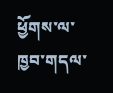ཕྱོགས་ལ་ཁྱབ་གདལ་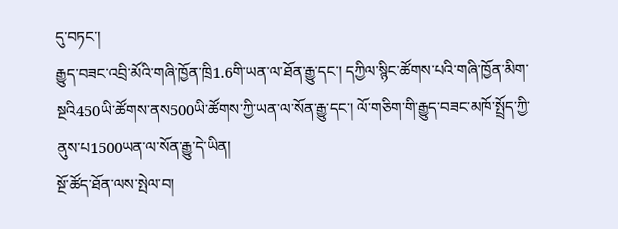དུ་བཏང་།
རྒྱུད་བཟང་འབྲི་མོའི་གཞི་ཁྱོན་ཁྲི1.6གི་ཡན་ལ་ཐོན་རྒྱུ་དང་། དཀྱིལ་སྙིང་ཚོགས་པའི་གཞི་ཁྱོན་མིག་སྔའི450ཡི་ཚོགས་ནས500ཡི་ཚོགས་ཀྱི་ཡན་ལ་སོན་རྒྱུ་དང་། ལོ་གཅིག་གི་རྒྱུད་བཟང་མཁོ་སྤྲོད་ཀྱི་ནུས་པ1500ཡན་ལ་སོན་རྒྱུ་དེ་ཡིན།
སྔོ་ཚོད་ཐོན་ལས་སྤེལ་བ།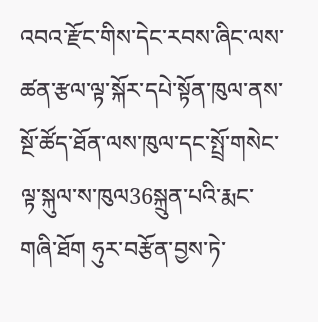འབའ་རྫོང་གིས་དེང་རབས་ཞིང་ལས་ཚན་རྩལ་ལྟ་སྐོར་དཔེ་སྟོན་ཁུལ་ནས་སྔོ་ཚོད་ཐོན་ལས་ཁུལ་དང་སྤྲོ་གསེང་ལྟ་སྐུལ་ས་ཁུལ36སྐྲུན་པའི་རྨང་གཞི་ཐོག ཧུར་བརྩོན་བྱས་ཏེ་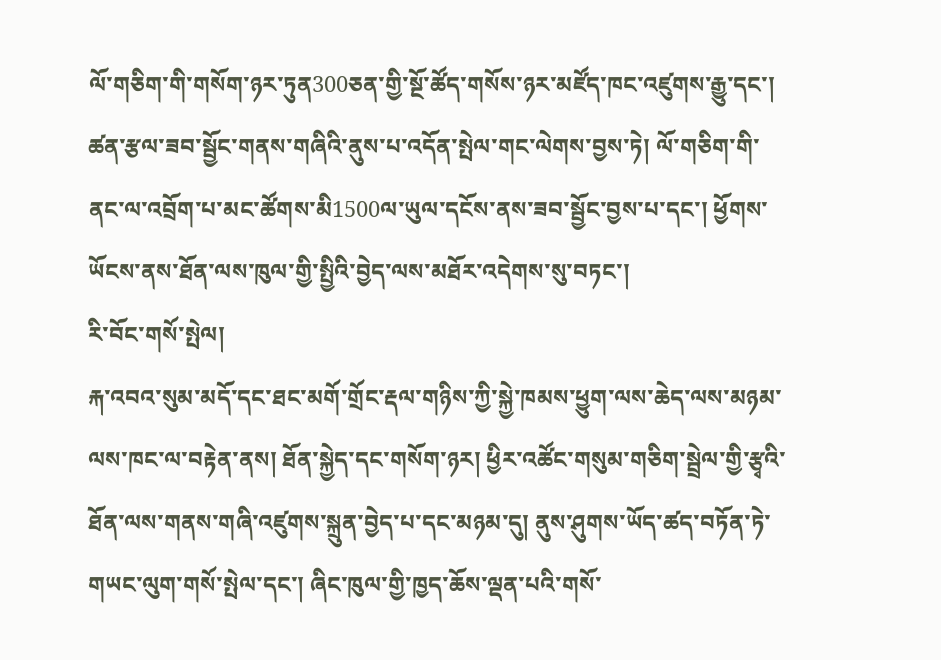ལོ་གཅིག་གི་གསོག་ཉར་ཏུན300ཅན་གྱི་སྔོ་ཚོད་གསོས་ཉར་མཛོད་ཁང་འཛུགས་རྒྱུ་དང་། ཚན་རྩལ་ཟབ་སྦྱོང་གནས་གཞིའི་ནུས་པ་འདོན་སྤེལ་གང་ལེགས་བྱས་ཏེ། ལོ་གཅིག་གི་ནང་ལ་འབྲོག་པ་མང་ཚོགས་མི1500ལ་ཡུལ་དངོས་ནས་ཟབ་སྦྱོང་བྱས་པ་དང་། ཕྱོགས་ཡོངས་ནས་ཐོན་ལས་ཁུལ་གྱི་སྤྱིའི་བྱེད་ལས་མཐོར་འདེགས་སུ་བཏང་།
རི་བོང་གསོ་སྤེལ།
རྐ་འབའ་སུམ་མདོ་དང་ཐང་མགོ་གྲོང་རྡལ་གཉིས་ཀྱི་སྐྱེ་ཁམས་ཕྱུག་ལས་ཆེད་ལས་མཉམ་ལས་ཁང་ལ་བརྟེན་ནས། ཐོན་སྐྱེད་དང་གསོག་ཉར། ཕྱིར་འཚོང་གསུམ་གཅིག་སྦྲེལ་གྱི་རྩྭའི་ཐོན་ལས་གནས་གཞི་འཛུགས་སྐྲུན་བྱེད་པ་དང་མཉམ་དུ། ནུས་ཤུགས་ཡོད་ཚད་བཏོན་ཏེ་གཡང་ལུག་གསོ་སྤེལ་དང་། ཞིང་ཁུལ་གྱི་ཁྱད་ཆོས་ལྡན་པའི་གསོ་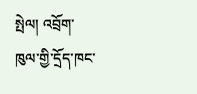སྤེལ། འབྲོག་ཁུལ་གྱི་དྲོད་ཁང་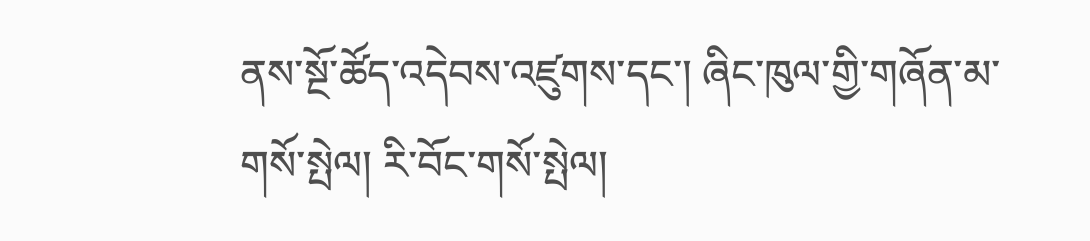ནས་སྔོ་ཚོད་འདེབས་འཛུགས་དང་། ཞིང་ཁུལ་གྱི་གཞོན་མ་གསོ་སྤེལ། རི་བོང་གསོ་སྤེལ།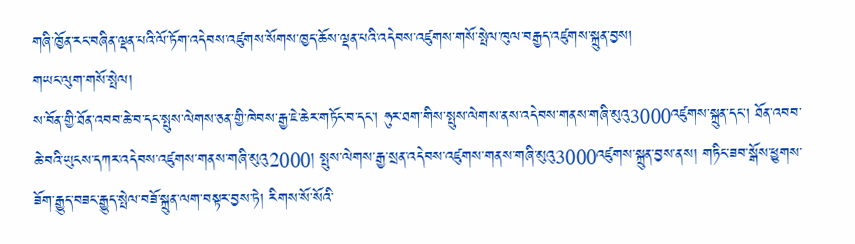གཞི་ཁྱོན་རང་བཞིན་ལྡན་པའི་ལོ་ཏོག་འདེབས་འཛུགས་སོགས་ཁྱད་ཆོས་ལྡན་པའི་འདེབས་འཛུགས་གསོ་སྤེལ་ཁུལ་བརྒྱད་འཛུགས་སྐྲུན་བྱས།
གཡང་ལུག་གསོ་སྤེལ།
ས་བོན་གྱི་ཐོན་འབབ་ཆེ་བ་དང་སྤུས་ལེགས་ཅན་གྱི་ཁེབས་རྒྱ་ཇེ་ཆེར་གཏོང་བ་དང་། ཧུར་ཐག་གིས་སྤུས་ལེགས་ནས་འདེབས་གནས་གཞི་མུའུ3000འཛུགས་སྐྲུན་དང་། ཐོན་འབབ་ཆེ་བའི་ཡུངས་དཀར་འདེབས་འཛུགས་གནས་གཞི་མུའུ2000། སྤུས་ལེགས་རྒྱ་སྲན་འདེབས་འཛུགས་གནས་གཞི་མུའུ3000འཛུགས་སྐྲུན་བྱས་ནས། གཏིང་ཟབ་སྒོས་ཕྱུགས་ཟོག་རྒྱུད་བཟང་རྒྱུད་སྤེལ་བཟོ་སྐྲུན་ལག་བསྟར་བྱས་ཏེ། རིགས་སོ་སོའི་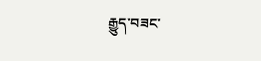རྒྱུད་བཟང་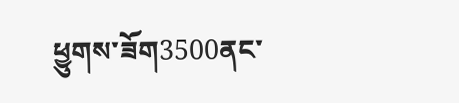ཕྱུགས་ཟོག3500ནང་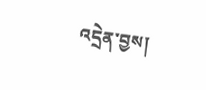འདྲེན་བྱས།